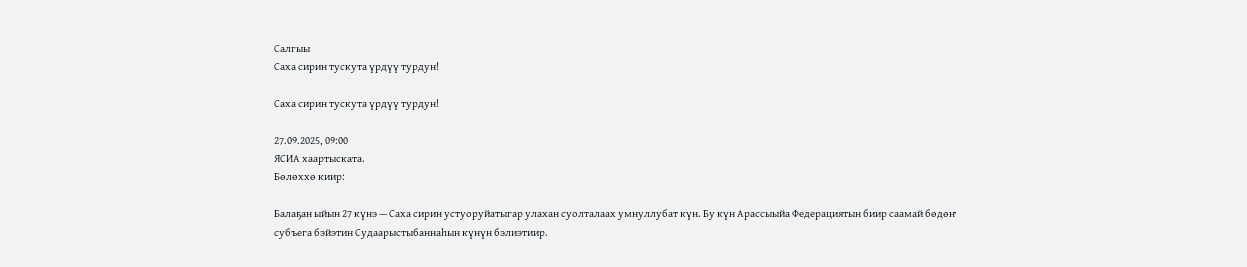Салгыы
Саха сирин тускута үрдүү турдун!

Саха сирин тускута үрдүү турдун!

27.09.2025, 09:00
ЯСИА хаартыската.
Бөлөххө киир:

Балаҕан ыйын 27 күнэ — Саха сирин устуоруйатыгар улахан суолталаах умнуллубат күн. Бу күн Арассыыйа Федерациятын биир саамай бөдөҥ субъега бэйэтин Судаарыстыбаннаһын күнүн бэлиэтиир.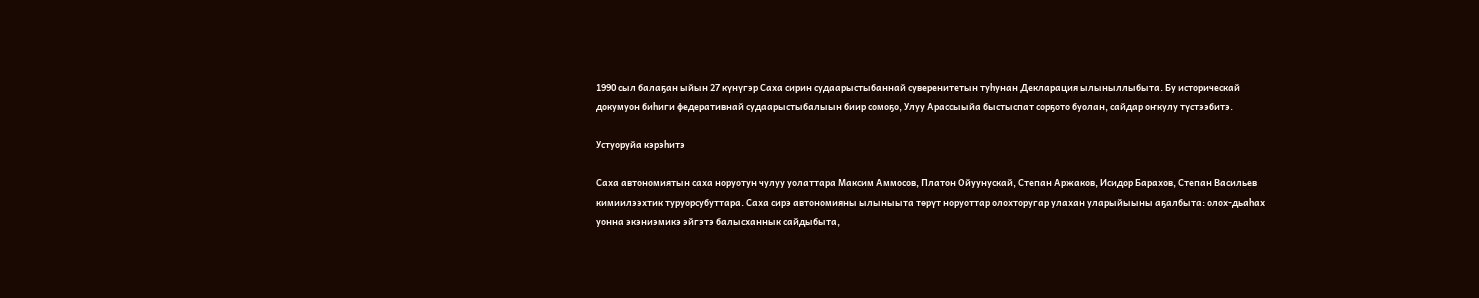1990 сыл балаҕан ыйын 27 күнүгэр Саха сирин судаарыстыбаннай суверенитетын туһунан Декларация ылыныллыбыта. Бу историческай докумуон биһиги федеративнай судаарыстыбалыын биир сомоҕо, Улуу Арассыыйа быстыспат сорҕото буолан, сайдар оҥкулу түстээбитэ.

Устуоруйа кэрэһитэ

Саха автономиятын саха норуотун чулуу уолаттара Максим Аммосов, Платон Ойуунускай, Степан Аржаков, Исидор Барахов, Степан Васильев кимиилээхтик туруорсубуттара. Саха сирэ автономияны ылыныыта төрүт норуоттар олохторугар улахан уларыйыыны аҕалбыта: олох-дьаһах уонна экэниэмикэ эйгэтэ балысханнык сайдыбыта,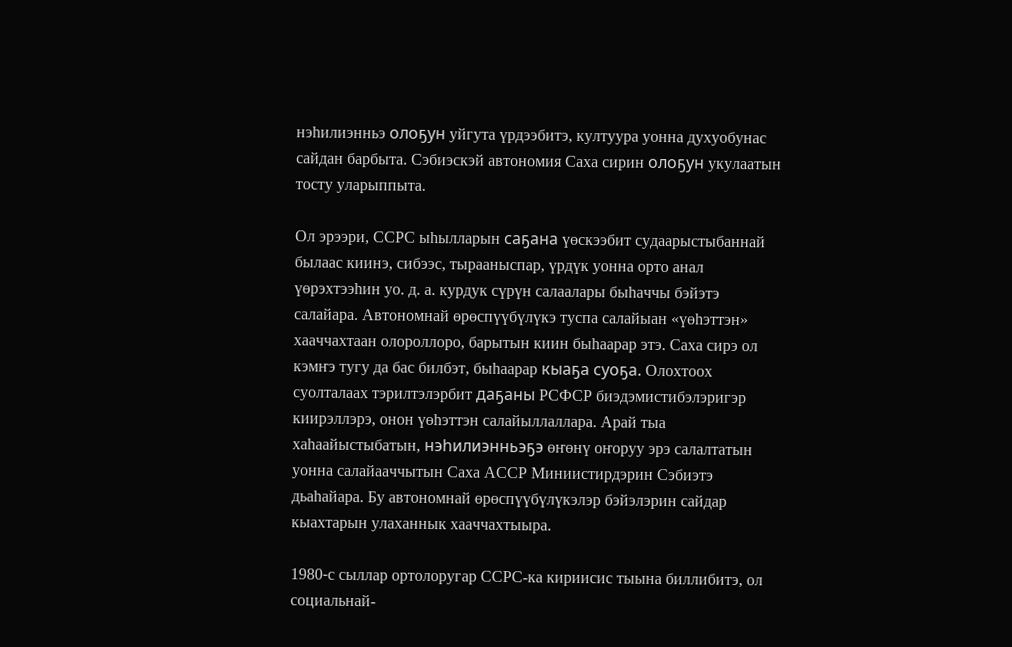нэһилиэнньэ олоҕун уйгута үрдээбитэ, култуура уонна духуобунас сайдан барбыта. Сэбиэскэй автономия Саха сирин олоҕун укулаатын тосту уларыппыта.

Ол эрээри, ССРС ыһылларын саҕана үөскээбит судаарыстыбаннай былаас киинэ, сибээс, тырааныспар, үрдүк уонна орто анал үөрэхтээһин уо. д. а. курдук сүрүн салаалары быһаччы бэйэтэ салайара. Автономнай өрөспүүбүлүкэ туспа салайыан «үөһэттэн» хааччахтаан олороллоро, барытын киин быһаарар этэ. Саха сирэ ол кэмҥэ тугу да бас билбэт, быһаарар кыаҕа суоҕа. Олохтоох суолталаах тэрилтэлэрбит даҕаны РСФСР биэдэмистибэлэригэр киирэллэрэ, онон үөһэттэн салайыллаллара. Арай тыа хаһаайыстыбатын, нэһилиэнньэҕэ өҥөнү оҥоруу эрэ салалтатын уонна салайааччытын Саха АССР Миниистирдэрин Сэбиэтэ дьаһайара. Бу автономнай өрөспүүбүлүкэлэр бэйэлэрин сайдар кыахтарын улаханнык хааччахтыыра.

1980‑с сыллар ортолоругар ССРС-ка кириисис тыына биллибитэ, ол социальнай-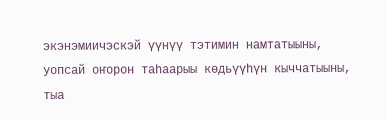экэнэмиичэскэй үүнүү тэтимин намтатыыны, уопсай оҥорон таһаарыы көдьүүһүн кыччатыыны, тыа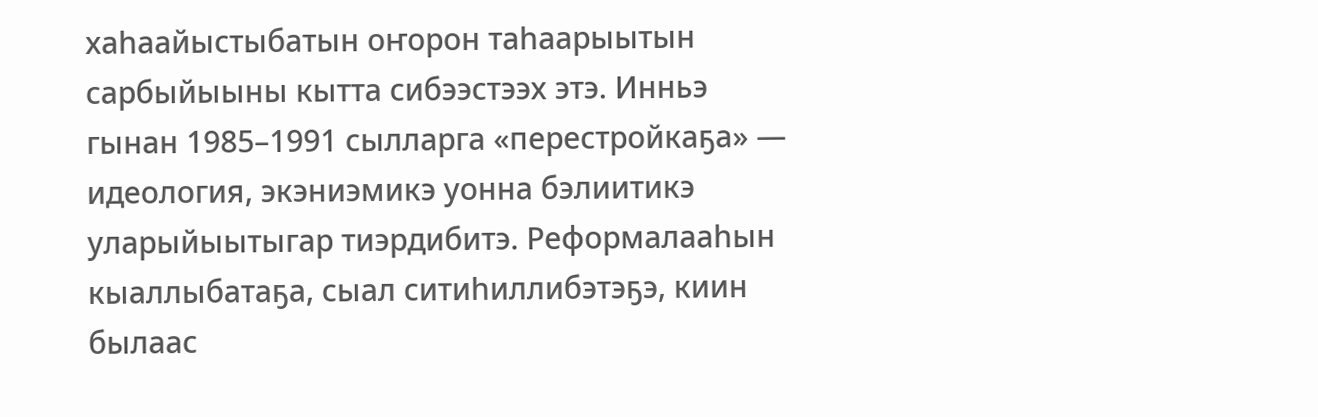хаһаайыстыбатын оҥорон таһаарыытын сарбыйыыны кытта сибээстээх этэ. Инньэ гынан 1985–1991 сылларга «перестройкаҕа» — идеология, экэниэмикэ уонна бэлиитикэ уларыйыытыгар тиэрдибитэ. Реформалааһын кыаллыбатаҕа, сыал ситиһиллибэтэҕэ, киин былаас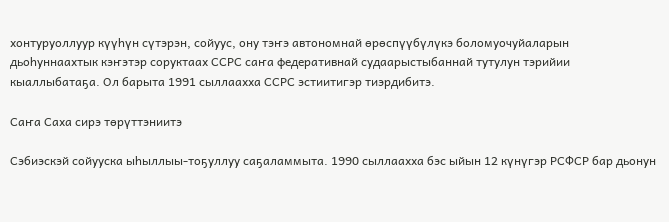хонтуруоллуур күүһүн сүтэрэн, сойуус, ону тэҥэ автономнай өрөспүүбүлүкэ боломуочуйаларын дьоһуннаахтык кэҥэтэр соруктаах ССРС саҥа федеративнай судаарыстыбаннай тутулун тэрийии кыаллыбатаҕа. Ол барыта 1991 сыллаахха ССРС эстиитигэр тиэрдибитэ.

Саҥа Саха сирэ төрүттэниитэ

Сэбиэскэй сойууска ыһыллыы-тоҕуллуу саҕаламмыта. 1990 сыллаахха бэс ыйын 12 күнүгэр РСФСР бар дьонун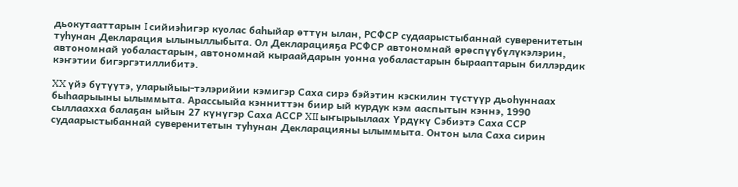дьокутааттарын I сийиэһигэр куолас баһыйар өттүн ылан, РСФСР судаарыстыбаннай суверенитетын туһунан Декларация ылыныллыбыта. Ол Декларацияҕа РСФСР автономнай өрөспүүбүлүкэлэрин, автономнай уобаластарын, автономнай кыраайдарын уонна уобаластарын бырааптарын биллэрдик кэҥэтии бигэргэтиллибитэ.

XX үйэ бүтүүтэ, уларыйыы-тэлэрийии кэмигэр Саха сирэ бэйэтин кэскилин түстүүр дьоһуннаах быһаарыыны ылыммыта. Арассыыйа кэнниттэн биир ый курдук кэм ааспытын кэннэ, 1990 сыллаахха балаҕан ыйын 27 күнүгэр Саха АССР XII ыҥырыылаах Үрдүкү Сэбиэтэ Саха ССР судаарыстыбаннай суверенитетын туһунан Декларацияны ылыммыта. Онтон ыла Саха сирин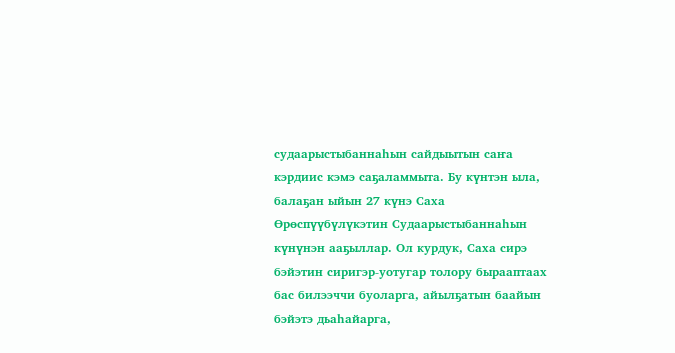судаарыстыбаннаһын сайдыытын саҥа кэрдиис кэмэ саҕаламмыта. Бу күнтэн ыла, балаҕан ыйын 27 күнэ Саха Өрөспүүбүлүкэтин Судаарыстыбаннаһын күнүнэн ааҕыллар. Ол курдук, Саха сирэ бэйэтин сиригэр-уотугар толору бырааптаах бас билээччи буоларга, айылҕатын баайын бэйэтэ дьаһайарга,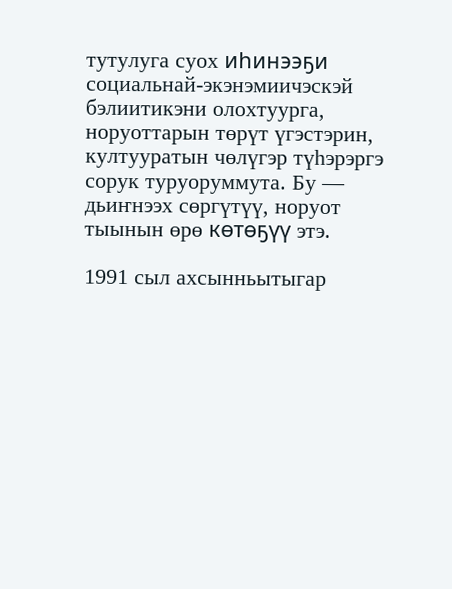тутулуга суох иһинээҕи социальнай-экэнэмиичэскэй бэлиитикэни олохтуурга, норуоттарын төрүт үгэстэрин, култууратын чөлүгэр түһэрэргэ сорук туруоруммута. Бу — дьиҥнээх сөргүтүү, норуот тыынын өрө көтөҕүү этэ.

1991 сыл ахсынньытыгар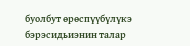буолбут өрөспүүбүлүкэ бэрэсидьиэнин талар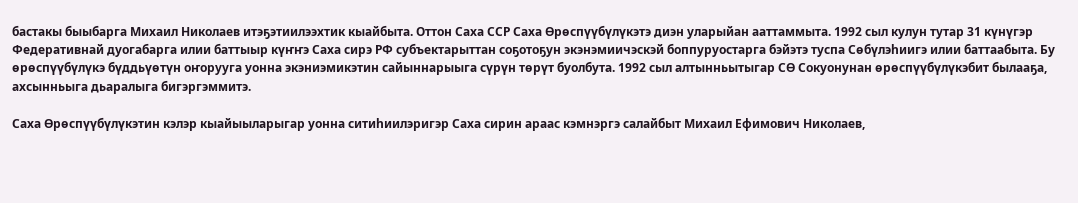бастакы быыбарга Михаил Николаев итэҕэтиилээхтик кыайбыта. Оттон Саха ССР Саха Өрөспүүбүлүкэтэ диэн уларыйан ааттаммыта. 1992 сыл кулун тутар 31 күнүгэр Федеративнай дуогабарга илии баттыыр күҥҥэ Саха сирэ РФ субъектарыттан соҕотоҕун экэнэмиичэскэй боппуруостарга бэйэтэ туспа Сөбүлэһиигэ илии баттаабыта. Бу өрөспүүбүлүкэ бүддьүөтүн оҥорууга уонна экэниэмикэтин сайыннарыыга сүрүн төрүт буолбута. 1992 сыл алтынньытыгар СӨ Сокуонунан өрөспүүбүлүкэбит былааҕа, ахсынньыга дьаралыга бигэргэммитэ.

Саха Өрөспүүбүлүкэтин кэлэр кыайыыларыгар уонна ситиһиилэригэр Саха сирин араас кэмнэргэ салайбыт Михаил Ефимович Николаев,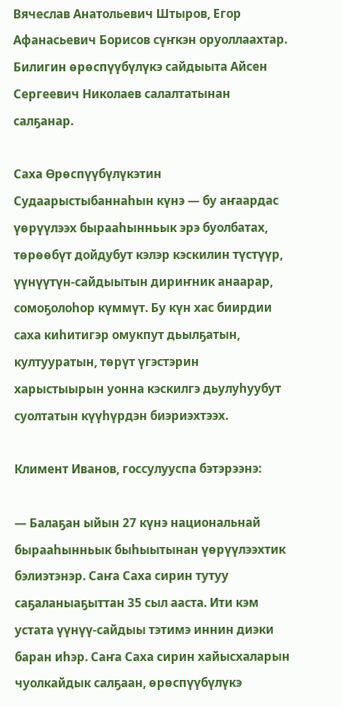Вячеслав Анатольевич Штыров, Егор Афанасьевич Борисов сүҥкэн оруоллаахтар. Билигин өрөспүүбүлүкэ сайдыыта Айсен Сергеевич Николаев салалтатынан салҕанар.

Саха Өрөспүүбүлүкэтин Судаарыстыбаннаһын күнэ — бу аҥаардас үөрүүлээх бырааһынньык эрэ буолбатах, төрөөбүт дойдубут кэлэр кэскилин түстүүр, үүнүүтүн-сайдыытын дириҥник анаарар, сомоҕолоһор күммүт. Бу күн хас биирдии саха киһитигэр омукпут дьылҕатын, култууратын, төрүт үгэстэрин харыстыырын уонна кэскилгэ дьулуһуубут суолтатын күүһүрдэн биэриэхтээх.

Климент Иванов, госсулууспа бэтэрээнэ:

— Балаҕан ыйын 27 күнэ национальнай бырааһынньык быһыытынан үөрүүлээхтик бэлиэтэнэр. Саҥа Саха сирин тутуу саҕаланыаҕыттан 35 сыл ааста. Ити кэм устата үүнүү-сайдыы тэтимэ иннин диэки баран иһэр. Саҥа Саха сирин хайысхаларын чуолкайдык салҕаан, өрөспүүбүлүкэ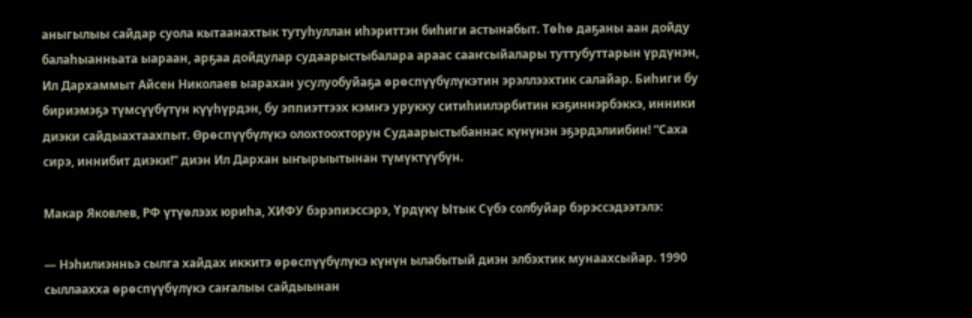аныгылыы сайдар суола кытаанахтык тутуһуллан иһэриттэн биһиги астынабыт. Төһө даҕаны аан дойду балаһыанньата ыараан, арҕаа дойдулар судаарыстыбалара араас сааҥсыйалары туттубуттарын үрдүнэн, Ил Дархаммыт Айсен Николаев ыарахан усулуобуйаҕа өрөспүүбүлүкэтин эрэллээхтик салайар. Биһиги бу бириэмэҕэ түмсүүбүтүн күүһүрдэн, бу эппиэттээх кэмҥэ урукку ситиһиилэрбитин кэҕиннэрбэккэ, инники диэки сайдыахтаахпыт. Өрөспүүбүлүкэ олохтоохторун Судаарыстыбаннас күнүнэн эҕэрдэлиибин! “Саха сирэ, иннибит диэки!” диэн Ил Дархан ыҥырыытынан түмүктүүбүн.

Макар Яковлев, РФ үтүөлээх юриһа, ХИФУ бэрэпиэссэрэ, Үрдүкү Ытык Сүбэ солбуйар бэрэссэдээтэлэ:

— Нэһилиэнньэ сылга хайдах иккитэ өрөспүүбүлүкэ күнүн ылабытый диэн элбэхтик мунаахсыйар. 1990 сыллаахха өрөспүүбүлүкэ саҥалыы сайдыынан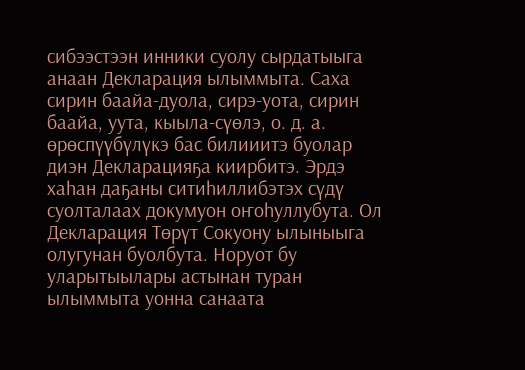сибээстээн инники суолу сырдатыыга анаан Декларация ылыммыта. Саха сирин баайа-дуола, сирэ-уота, сирин баайа, уута, кыыла-сүөлэ, о. д. а. өрөспүүбүлүкэ бас билииитэ буолар диэн Декларацияҕа киирбитэ. Эрдэ хаһан даҕаны ситиһиллибэтэх сүдү суолталаах докумуон оҥоһуллубута. Ол Декларация Төрүт Сокуону ылыныыга олугунан буолбута. Норуот бу уларытыылары астынан туран ылыммыта уонна санаата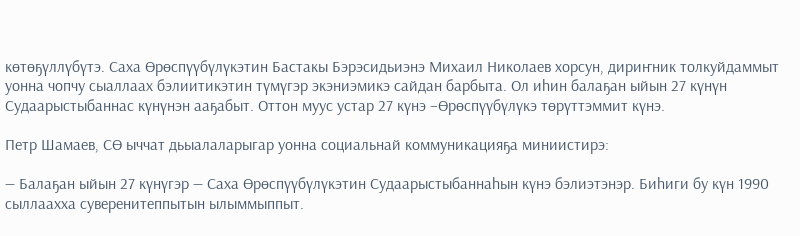көтөҕүллүбүтэ. Саха Өрөспүүбүлүкэтин Бастакы Бэрэсидьиэнэ Михаил Николаев хорсун, дириҥник толкуйдаммыт уонна чопчу сыаллаах бэлиитикэтин түмүгэр экэниэмикэ сайдан барбыта. Ол иһин балаҕан ыйын 27 күнүн Судаарыстыбаннас күнүнэн ааҕабыт. Оттон муус устар 27 күнэ –Өрөспүүбүлүкэ төрүттэммит күнэ.

Петр Шамаев, СӨ ыччат дьыалаларыгар уонна социальнай коммуникацияҕа миниистирэ:

— Балаҕан ыйын 27 күнүгэр — Саха Өрөспүүбүлүкэтин Судаарыстыбаннаһын күнэ бэлиэтэнэр. Биһиги бу күн 1990 сыллаахха суверенитеппытын ылыммыппыт.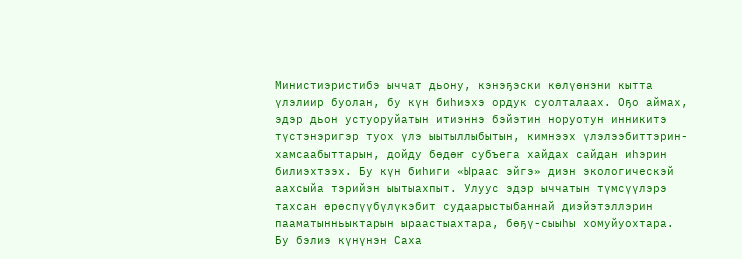Министиэристибэ ыччат дьону, кэнэҕэски көлүөнэни кытта үлэлиир буолан, бу күн биһиэхэ ордук суолталаах. Оҕо аймах, эдэр дьон устуоруйатын итиэннэ бэйэтин норуотун инникитэ түстэнэригэр туох үлэ ыытыллыбытын, кимнээх үлэлээбиттэрин-хамсаабыттарын, дойду бөдөҥ субъега хайдах сайдан иһэрин билиэхтээх. Бу күн биһиги «Ыраас эйгэ» диэн экологическэй аахсыйа тэрийэн ыытыахпыт. Улуус эдэр ыччатын түмсүүлэрэ тахсан өрөспүүбүлүкэбит судаарыстыбаннай диэйэтэллэрин пааматынньыктарын ыраастыахтара, бөҕү-сыыһы хомуйуохтара. Бу бэлиэ күнүнэн Саха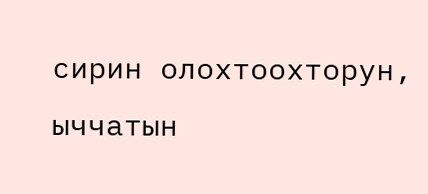сирин олохтоохторун, ыччатын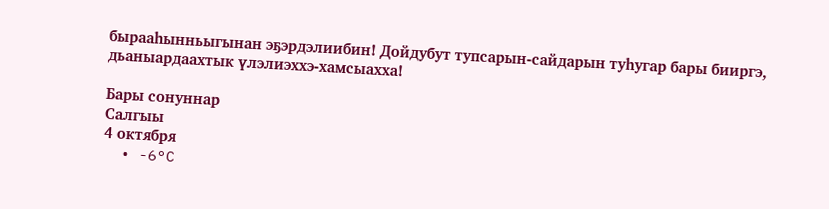бырааһынньыгынан эҕэрдэлиибин! Дойдубут тупсарын-сайдарын туһугар бары бииргэ, дьаныардаахтык үлэлиэххэ-хамсыахха!

Бары сонуннар
Салгыы
4 октября
  • -6°C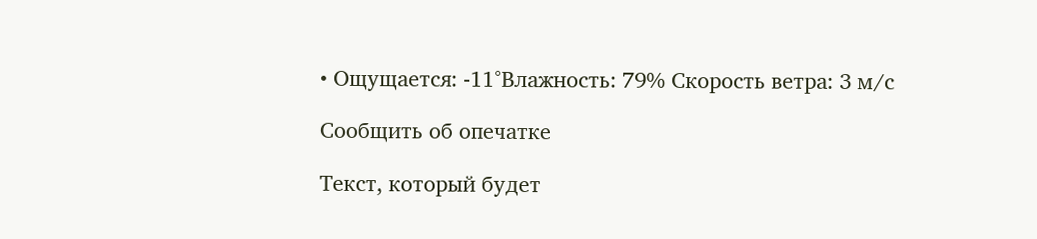• Ощущается: -11°Влажность: 79% Скорость ветра: 3 м/с

Сообщить об опечатке

Текст, который будет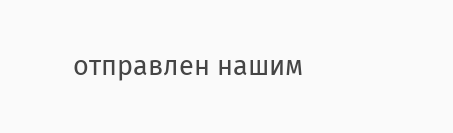отправлен нашим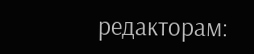редакторам: